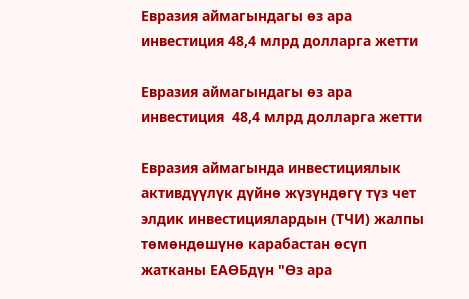Евразия аймагындагы өз ара инвестиция 48,4 млрд долларга жетти

Евразия аймагындагы өз ара инвестиция  48,4 млрд долларга жетти

Евразия аймагында инвестициялык активдүүлүк дүйнө жүзүндөгү түз чет элдик инвестициялардын (ТЧИ) жалпы төмөндөшүнө карабастан өcүп жатканы ЕАӨБдүн "Өз ара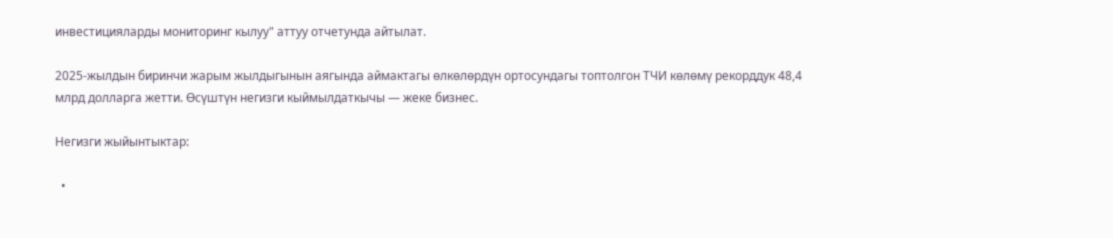инвестицияларды мониторинг кылуу" аттуу отчетунда айтылат.

2025-жылдын биринчи жарым жылдыгынын аягында аймактагы өлкөлөрдүн ортосундагы топтолгон ТЧИ көлөмү рекорддук 48,4 млрд долларга жетти. Өсүштүн негизги кыймылдаткычы — жеке бизнес.

Негизги жыйынтыктар:

  •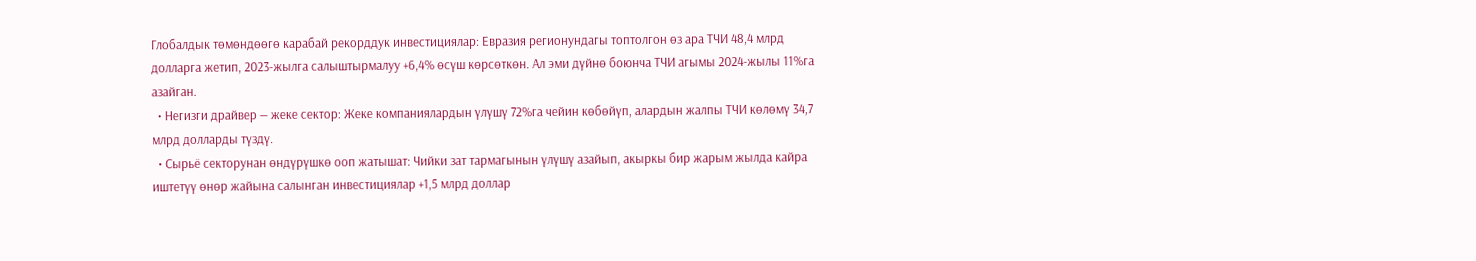Глобалдык төмөндөөгө карабай рекорддук инвестициялар: Евразия регионундагы топтолгон өз ара ТЧИ 48,4 млрд долларга жетип, 2023-жылга салыштырмалуу +6,4% өсүш көрсөткөн. Ал эми дүйнө боюнча ТЧИ агымы 2024-жылы 11%га азайган.
  • Негизги драйвер — жеке сектор: Жеке компаниялардын үлүшү 72%га чейин көбөйүп, алардын жалпы ТЧИ көлөмү 34,7 млрд долларды түздү.
  • Сырьё секторунан өндүрүшкө ооп жатышат: Чийки зат тармагынын үлүшү азайып, акыркы бир жарым жылда кайра иштетүү өнөр жайына салынган инвестициялар +1,5 млрд доллар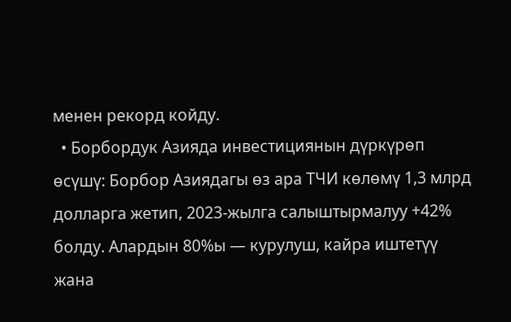менен рекорд койду.
  • Борбордук Азияда инвестициянын дүркүрөп өсүшү: Борбор Азиядагы өз ара ТЧИ көлөмү 1,3 млрд долларга жетип, 2023-жылга салыштырмалуу +42% болду. Алардын 80%ы — курулуш, кайра иштетүү жана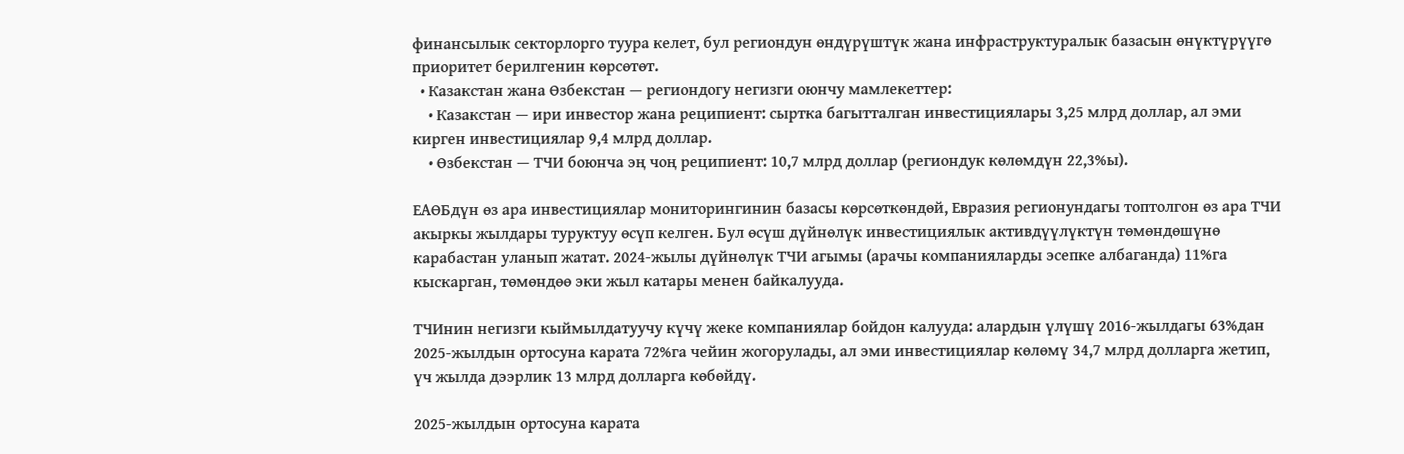финансылык секторлорго туура келет, бул региондун өндүрүштүк жана инфраструктуралык базасын өнүктүрүүгө приоритет берилгенин көрсөтөт.
  • Казакстан жана Өзбекстан — региондогу негизги оюнчу мамлекеттер:
    • Казакстан — ири инвестор жана реципиент: сыртка багытталган инвестициялары 3,25 млрд доллар, ал эми кирген инвестициялар 9,4 млрд доллар.
    • Өзбекстан — ТЧИ боюнча эң чоң реципиент: 10,7 млрд доллар (региондук көлөмдүн 22,3%ы).

ЕАӨБдүн өз ара инвестициялар мониторингинин базасы көрсөткөндөй, Евразия регионундагы топтолгон өз ара ТЧИ акыркы жылдары туруктуу өсүп келген. Бул өсүш дүйнөлүк инвестициялык активдүүлүктүн төмөндөшүнө карабастан уланып жатат. 2024-жылы дүйнөлүк ТЧИ агымы (арачы компанияларды эсепке албаганда) 11%га кыскарган, төмөндөө эки жыл катары менен байкалууда.

ТЧИнин негизги кыймылдатуучу күчү жеке компаниялар бойдон калууда: алардын үлүшү 2016-жылдагы 63%дан 2025-жылдын ортосуна карата 72%га чейин жогорулады, ал эми инвестициялар көлөмү 34,7 млрд долларга жетип, үч жылда дээрлик 13 млрд долларга көбөйдү.

2025-жылдын ортосуна карата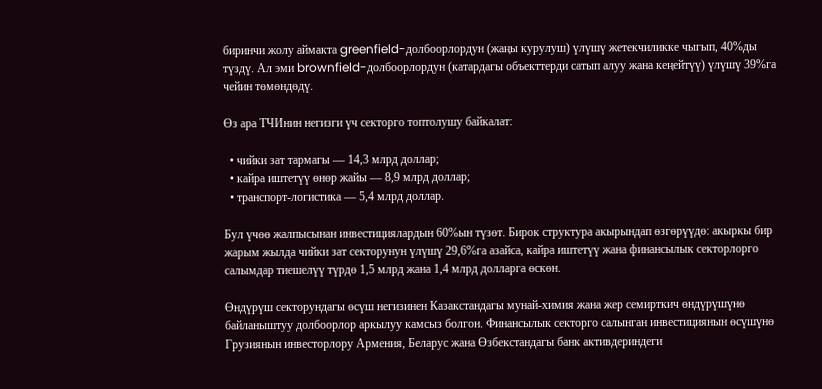биринчи жолу аймакта greenfield-долбоорлордун (жаңы курулуш) үлүшү жетекчиликке чыгып, 40%ды түздү. Ал эми brownfield-долбоорлордун (катардагы объекттерди сатып алуу жана кеңейтүү) үлүшү 39%га чейин төмөндөдү.

Өз ара ТЧИнин негизги үч секторго топтолушу байкалат:

  • чийки зат тармагы — 14,3 млрд доллар;
  • кайра иштетүү өнөр жайы — 8,9 млрд доллар;
  • транспорт-логистика — 5,4 млрд доллар.

Бул үчөө жалпысынан инвестициялардын 60%ын түзөт. Бирок структура акырындап өзгөрүүдө: акыркы бир жарым жылда чийки зат секторунун үлүшү 29,6%га азайса, кайра иштетүү жана финансылык секторлорго салымдар тиешелүү түрдө 1,5 млрд жана 1,4 млрд долларга өскөн.

Өндүрүш секторундагы өсүш негизинен Казакстандагы мунай-химия жана жер семирткич өндүрүшүнө байланыштуу долбоорлор аркылуу камсыз болгон. Финансылык секторго салынган инвестициянын өсүшүнө Грузиянын инвесторлору Армения, Беларус жана Өзбекстандагы банк активдериндеги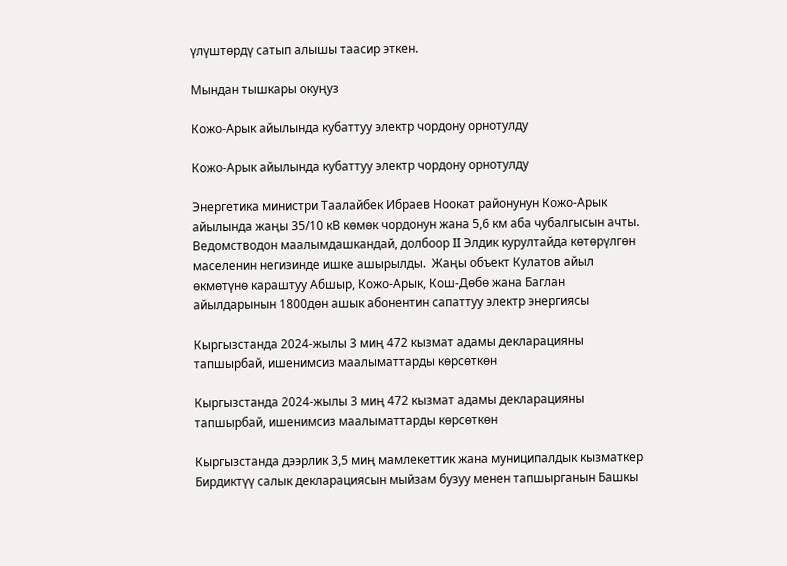үлүштөрдү сатып алышы таасир эткен.

Мындан тышкары окуңуз

Кожо-Арык айылында кубаттуу электр чордону орнотулду

Кожо-Арык айылында кубаттуу электр чордону орнотулду

Энергетика министри Таалайбек Ибраев Ноокат районунун Кожо-Арык айылында жаңы 35/10 кВ көмөк чордонун жана 5,6 км аба чубалгысын ачты. Ведомстводон маалымдашкандай, долбоор II Элдик курултайда көтөрүлгөн маселенин негизинде ишке ашырылды.  Жаңы объект Кулатов айыл өкмөтүнө караштуу Абшыр, Кожо-Арык, Кош-Дөбө жана Баглан айылдарынын 1800дөн ашык абонентин сапаттуу электр энергиясы

Кыргызстанда 2024-жылы 3 миң 472 кызмат адамы декларацияны тапшырбай, ишенимсиз маалыматтарды көрсөткөн

Кыргызстанда 2024-жылы 3 миң 472 кызмат адамы декларацияны тапшырбай, ишенимсиз маалыматтарды көрсөткөн

Кыргызстанда дээрлик 3,5 миң мамлекеттик жана муниципалдык кызматкер Бирдиктүү салык декларациясын мыйзам бузуу менен тапшырганын Башкы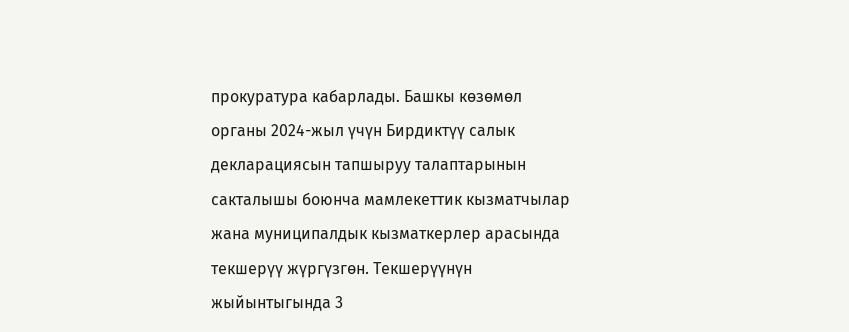прокуратура кабарлады. Башкы көзөмөл органы 2024-жыл үчүн Бирдиктүү салык декларациясын тапшыруу талаптарынын сакталышы боюнча мамлекеттик кызматчылар жана муниципалдык кызматкерлер арасында текшерүү жүргүзгөн. Текшерүүнүн жыйынтыгында 3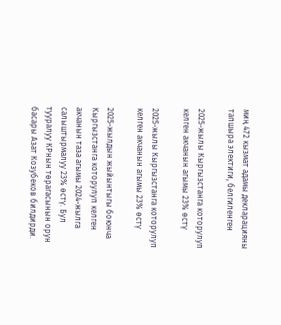миң 472 кызмат адамы декларацияны тапшыра электиги, белгиленген

2025-жылы Кыргызстанга которулуп келген акчанын агымы 23% өстү

2025-жылы Кыргызстанга которулуп келген акчанын агымы 23% өстү

2025-жылдын жыйынтыгы боюнча Кыргызстанга которулуп келген акчанын таза агымы 2024-жылга салыштырмалуу 23% өстү. Бул тууралуу КРнын төрагасынын орун басары Азат Козубеков билдирди.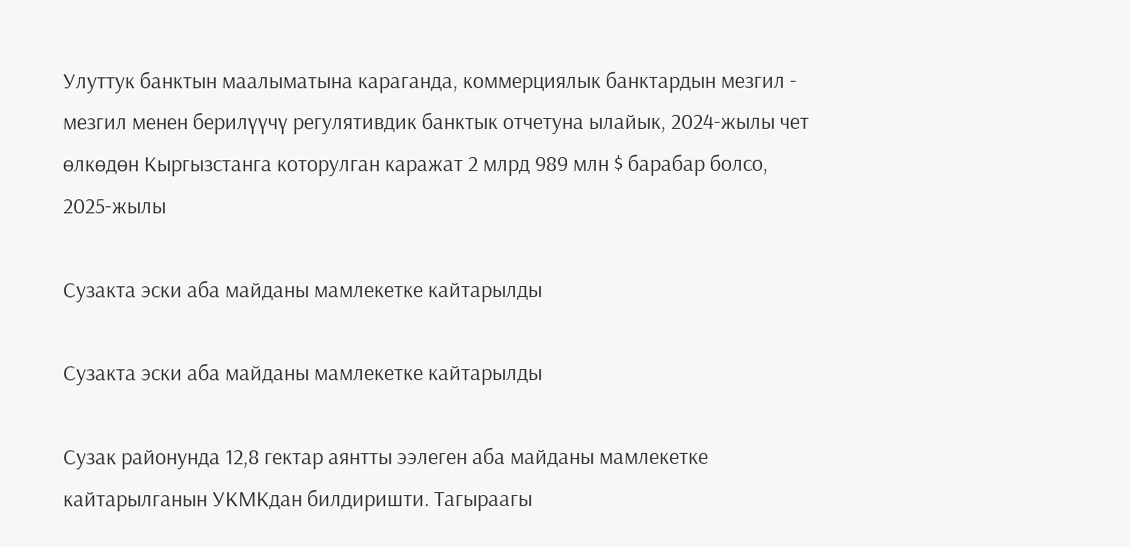Улуттук банктын маалыматына караганда, коммерциялык банктардын мезгил - мезгил менен берилүүчү регулятивдик банктык отчетуна ылайык, 2024-жылы чет өлкөдөн Кыргызстанга которулган каражат 2 млрд 989 млн $ барабар болсо, 2025-жылы

Сузакта эски аба майданы мамлекетке кайтарылды

Сузакта эски аба майданы мамлекетке кайтарылды

Сузак районунда 12,8 гектар аянтты ээлеген аба майданы мамлекетке кайтарылганын УКМКдан билдиришти. Тагыраагы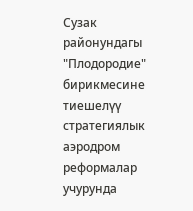Сузак районундагы "Плодородие" бирикмесине тиешелүү стратегиялык аэродром реформалар учурунда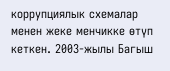коррупциялык схемалар менен жеке менчикке өтүп кеткен. 2003-жылы Багыш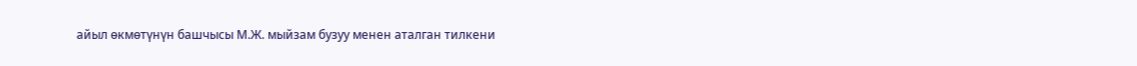айыл өкмөтүнүн башчысы М.Ж. мыйзам бузуу менен аталган тилкени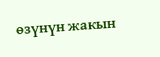өзүнүн жакын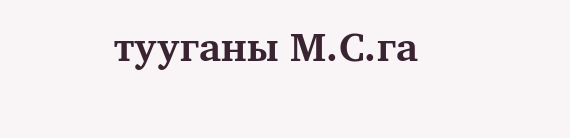тууганы М.С.га